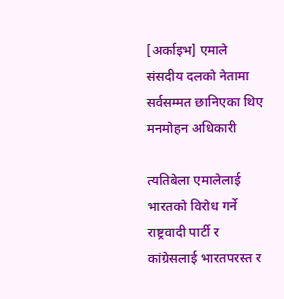[अर्काइभ] एमाले संसदीय दलको नेतामा सर्वसम्मत छानिएका थिए मनमोहन अधिकारी

त्यतिबेला एमालेलाई भारतको विरोध गर्ने राष्ट्रवादी पार्टी र कांग्रेसलाई भारतपरस्त र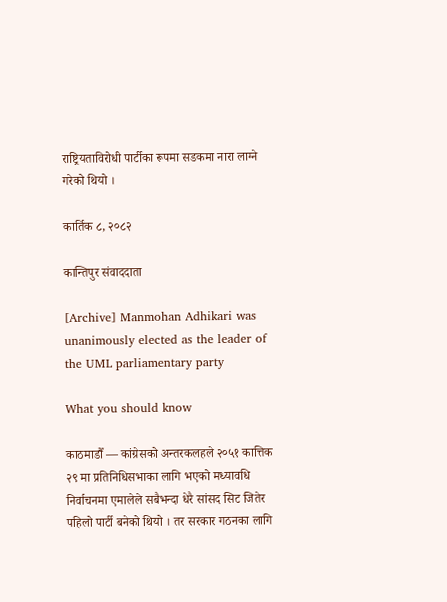राष्ट्रियताविरोधी पार्टीका रूपमा सडकमा नारा लाग्ने गरेको थियो ।

कार्तिक ८, २०८२

कान्तिपुर संवाददाता

[Archive] Manmohan Adhikari was unanimously elected as the leader of the UML parliamentary party

What you should know

काठमाडौँ — कांग्रेसको अन्तरकलहले २०५१ कात्तिक २९ मा प्रतिनिधिसभाका लागि भएको मध्यावधि निर्वाचनमा एमालेले सबैभन्दा धेरै सांसद सिट जितेर पहिलो पार्टी बनेको थियो । तर सरकार गठनका लागि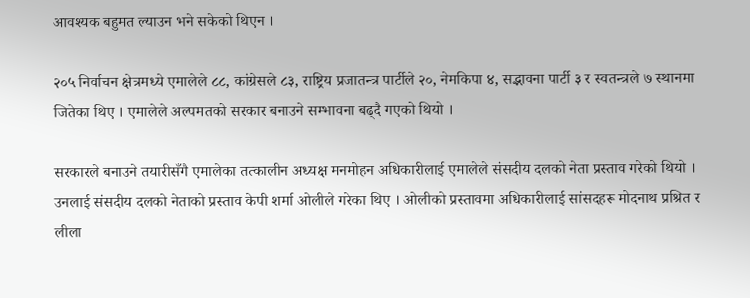आवश्यक बहुमत ल्याउन भने सकेको थिएन ।

२०५ निर्वाचन क्षेत्रमध्ये एमालेले ८८, कांग्रेसले ८३, राष्ट्रिय प्रजातन्त्र पार्टीले २०, नेमकिपा ४, सद्भावना पार्टी ३ र स्वतन्त्रले ७ स्थानमा जितेका थिए । एमालेले अल्पमतको सरकार बनाउने सम्भावना बढ्दै गएको थियो ।

सरकारले बनाउने तयारीसँगै एमालेका तत्कालीन अध्यक्ष मनमोहन अधिकारीलाई एमालेले संसदीय दलको नेता प्रस्ताव गरेको थियो । उनलाई संसदीय दलको नेताको प्रस्ताव केपी शर्मा ओलीले गरेका थिए । ओलीको प्रस्तावमा अधिकारीलाई सांसदहरू मोदनाथ प्रश्रित र लीला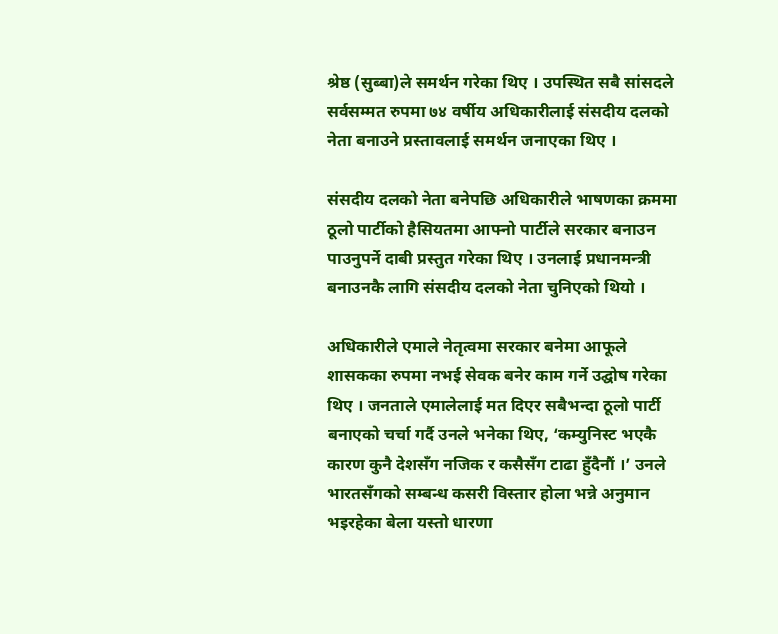श्रेष्ठ (सुब्बा)ले समर्थन गरेका थिए । उपस्थित सबै सांसदले सर्वसम्मत रुपमा ७४ वर्षीय अधिकारीलाई संसदीय दलको नेता बनाउने प्रस्तावलाई समर्थन जनाएका थिए ।

संसदीय दलको नेता बनेपछि अधिकारीले भाषणका क्रममा ठूलो पार्टीको हैसियतमा आफ्नो पार्टीले सरकार बनाउन पाउनुपर्ने दाबी प्रस्तुत गरेका थिए । उनलाई प्रधानमन्त्री बनाउनकै लागि संसदीय दलको नेता चुनिएको थियो ।

अधिकारीले एमाले नेतृत्वमा सरकार बनेमा आफूले शासकका रुपमा नभई सेवक बनेर काम गर्ने उद्घोष गरेका थिए । जनताले एमालेलाई मत दिएर सबैभन्दा ठूलो पार्टी बनाएको चर्चा गर्दै उनले भनेका थिए, ‘कम्युनिस्ट भएकै कारण कुनै देशसँग नजिक र कसैसँग टाढा हुँदैनौं ।’ उनले भारतसँगको सम्बन्ध कसरी विस्तार होला भन्ने अनुमान भइरहेका बेला यस्तो धारणा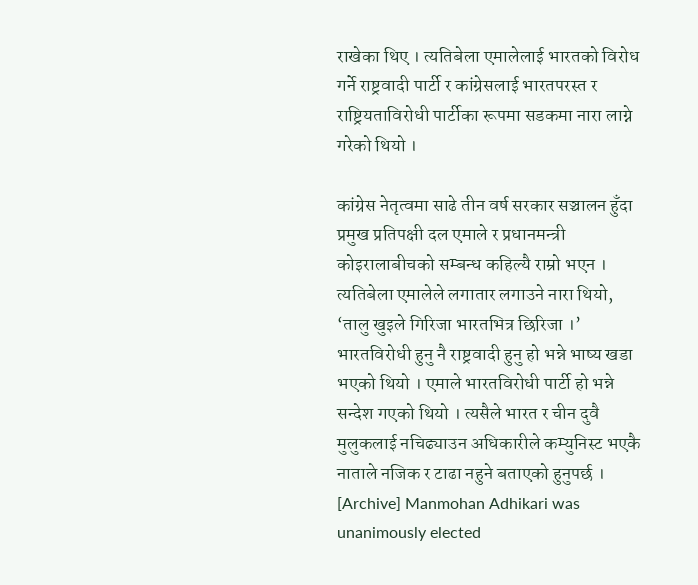राखेका थिए । त्यतिबेला एमालेलाई भारतको विरोध गर्ने राष्ट्रवादी पार्टी र कांग्रेसलाई भारतपरस्त र राष्ट्रियताविरोधी पार्टीका रूपमा सडकमा नारा लाग्ने गरेको थियो ।

कांग्रेस नेतृत्वमा साढे तीन वर्ष सरकार सञ्चालन हुँदा प्रमुख प्रतिपक्षी दल एमाले र प्रधानमन्त्री कोइरालाबीचको सम्बन्ध कहिल्यै राम्रो भएन । त्यतिबेला एमालेले लगातार लगाउने नारा थियो, ‘तालु खुइले गिरिजा भारतभित्र छिरिजा ।’ भारतविरोधी हुनु नै राष्ट्रवादी हुनु हो भन्ने भाष्य खडा भएको थियो । एमाले भारतविरोधी पार्टी हो भन्ने सन्देश गएको थियो । त्यसैले भारत र चीन दुवै मुलुकलाई नचिढ्याउन अधिकारीले कम्युनिस्ट भएकै नाताले नजिक र टाढा नहुने बताएको हुनुपर्छ । [Archive] Manmohan Adhikari was unanimously elected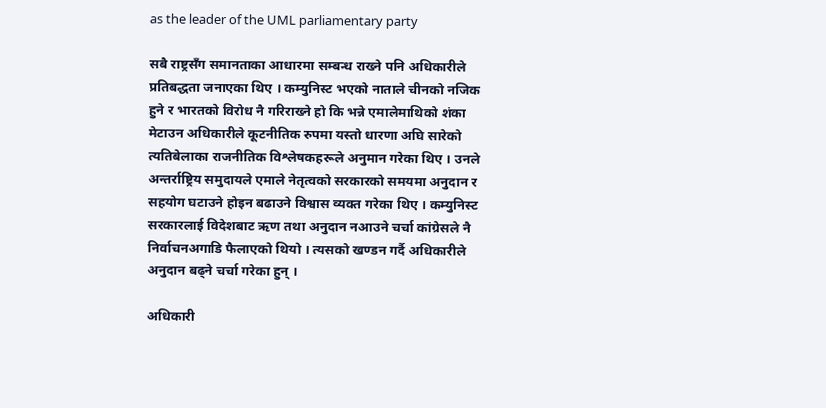as the leader of the UML parliamentary party

सबै राष्ट्रसँग समानताका आधारमा सम्बन्ध राख्ने पनि अधिकारीले प्रतिबद्धता जनाएका थिए । कम्युनिस्ट भएको नाताले चीनको नजिक हुने र भारतको विरोध नै गरिराख्ने हो कि भन्ने एमालेमाथिको शंका मेटाउन अधिकारीले कूटनीतिक रुपमा यस्तो धारणा अघि सारेको त्यतिबेलाका राजनीतिक विश्लेषकहरूले अनुमान गरेका थिए । उनले अन्तर्राष्ट्रिय समुदायले एमाले नेतृत्वको सरकारको समयमा अनुदान र सहयोग घटाउने होइन बढाउने विश्वास व्यक्त गरेका थिए । कम्युनिस्ट सरकारलाई विदेशबाट ऋण तथा अनुदान नआउने चर्चा कांग्रेसले नै निर्वाचनअगाडि फैलाएको थियो । त्यसको खण्डन गर्दै अधिकारीले अनुदान बढ्ने चर्चा गरेका हुन् ।

अधिकारी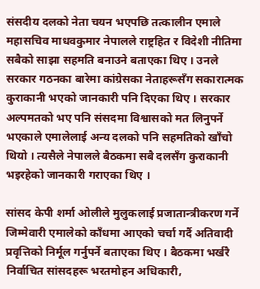संसदीय दलको नेता चयन भएपछि तत्कालीन एमाले महासचिव माधवकुमार नेपालले राष्ट्रहित र विदेशी नीतिमा सबैको साझा सहमति बनाउने बताएका थिए । उनले सरकार गठनका बारेमा कांग्रेसका नेताहरूसँग सकारात्मक कुराकानी भएको जानकारी पनि दिएका थिए । सरकार अल्पमतको भए पनि संसदमा विश्वासको मत लिनुपर्ने भएकाले एमालेलाई अन्य दलको पनि सहमतिको खाँचो थियो । त्यसैले नेपालले बैठकमा सबै दलसँग कुराकानी भइरहेको जानकारी गराएका थिए ।

सांसद केपी शर्मा ओलीले मुलुकलाई प्रजातान्त्रीकरण गर्ने जिम्मेवारी एमालेको काँधमा आएको चर्चा गर्दै अतिवादी प्रवृत्तिको निर्मूल गर्नुपर्ने बताएका थिए । बैठकमा भर्खरै निर्वाचित सांसदहरू भरतमोहन अधिकारी,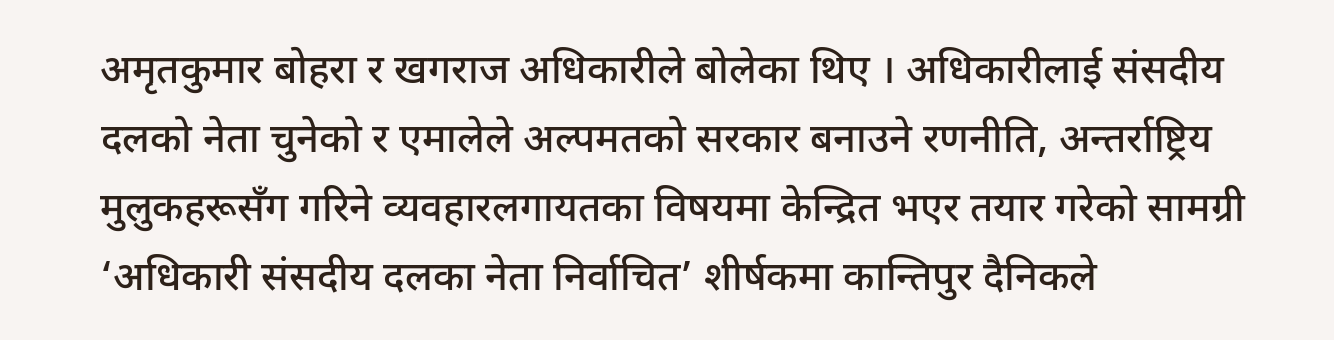अमृतकुमार बोहरा र खगराज अधिकारीले बोलेका थिए । अधिकारीलाई संसदीय दलको नेता चुनेको र एमालेले अल्पमतको सरकार बनाउने रणनीति, अन्तर्राष्ट्रिय मुलुकहरूसँग गरिने व्यवहारलगायतका विषयमा केन्द्रित भएर तयार गरेको सामग्री ‘अधिकारी संसदीय दलका नेता निर्वाचित’ शीर्षकमा कान्तिपुर दैनिकले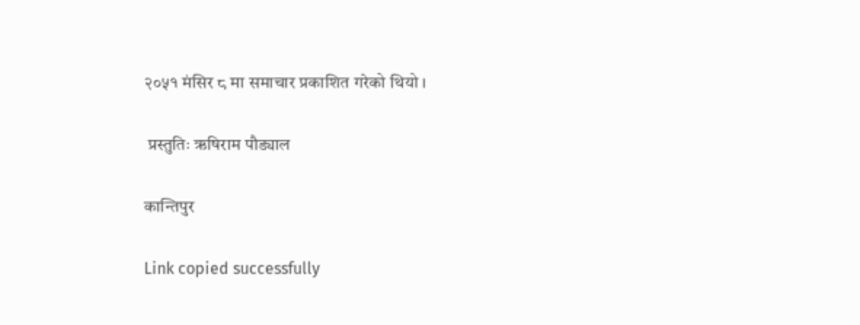२०५१ मंसिर ८ मा समाचार प्रकाशित गरेको थियो ।

 प्रस्तुतिः ऋषिराम पौड्याल

कान्तिपुर

Link copied successfully